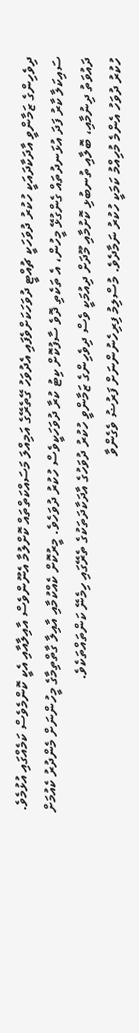ދިވެހިންގެ ޒަމާންވީ އާދަކާދައަކީ ހުކުރު ދުވަހަކީ ޗުއްޓީ ދުވަހަކަށްވެފައި އެދުވަހު ގޭތެރޭގެ އަމިއްލަ މަސައްކަތްތައް ކޮށްލުމާ އެނޫންވެސް އާއިލާއާއި އެކީ ކޮންމެވެސް ކަމެއްގައި އުޅުމެވެ. ސައިކަލާ ކާރު ފަދަ އުޅަނދުތައް ގެންގުޅޭ މީހުން، އެ ތަކެތި ދޮވެ ސާފުކޮށް ކިޓު ކުރާ ދުވަހަކީވެސް ހުކުރު ދުވަހެވެ. މީރުކޮށް ކެއްކުމާއި އާއިލާ ގާތްތިމާގެ މީހުންނަށް މެންދުރު ކެއުމަށް ދައުވަތު ދިނުމާއި، ބޮލާއި ތުނބުޅި ކޮށުމާއި މޫދަށް ދިއުމަކީ ވެސް ދިވެހިންގެ ޒަމާންވީ ހުކުރު ދުވަހުގެ އާދަކާދަތަކުގެ ތެރޭގައި ހިމެނޭ ކަންތައްތަކެވެ.
ހުކުރު ދުވަހު އެންމެ މުހިއްމު ކަމަކީ ހުކުރު ނަމާދެވެ. މުސްލިމު ފިރިހެނުންނަށް ފަރުޟު ވެގެންވާ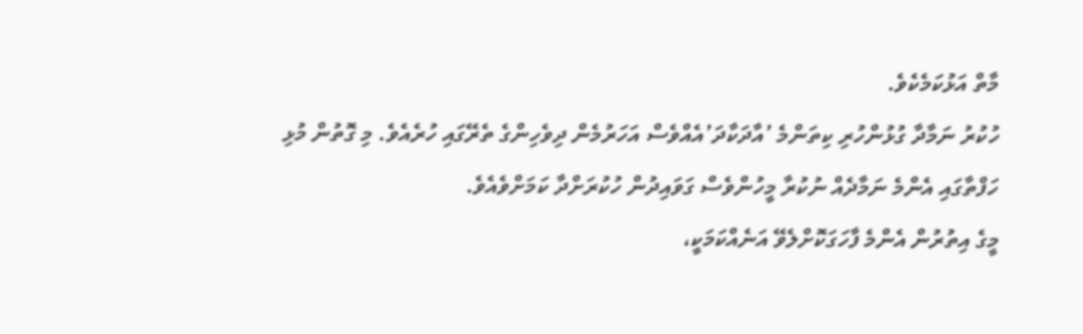މާތް އަޅުކަމެކެވެ.
ހުކުރު ނަމާދާ ގުޅުންހުރި ކިތަންމެ ’އާދަކާދަ’އެއްވެސް އަހަރުމެން ދިވެހިންގެ ތެރޭގައި ހުރެއެވެ. މި ގޮތުން މުޅި ހަފްތާގައި އެންމެ ނަމާދެއް ނުކުރާ މީހުންވެސް ގަވައިދުން ހުކުރަށްދާ ކަމަށްވެއެވެ.
މީގެ އިތުރުން އެންމެ ފާހަގަކޮށްލެވޭ އަނެއްކަމަކީ،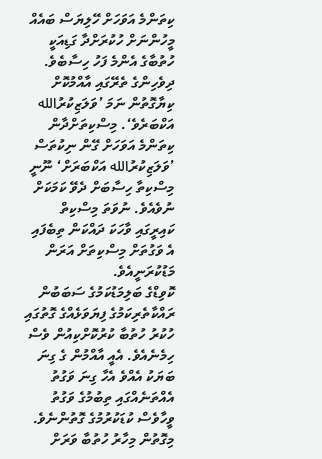ކިތަންމެ އަވަހަށް ހޭލިޔަސް ބައެއް މީހުންނަށް ހުކުރަށްދާ ގަޑިއަކީ ހުތުބާގެ އެންމެ ފަހު ހިސާބެވެ. ދިވެހިންގެ ތެރޭގައި އާއްމުކޮށް ކިޔާގޮތުން ނަމަ ’ވަލަޒިކުރުالله އަކްބަރެވެ‘. މިސްކިތަށްދާން ކިތަންމެ އަވަހަށް ގޭން ނިކުތަސް ’ވަލަޒިކުރުالله އަކްބަރަށް‘ ނޫނީ މިސްކިތާ ހިސާބަށް ދެވޭ ކަމަކަށް ނުވެއެވެ. ނުވަތަ މިސްކިތް ކައިރީގައި ވާހަކަ ދައްކަން ތިބެފައި އެ ވަގުތަށް މިސްކިތަށް އަރަން މަޑުކުރަނީއެވެ.
ކޮވިޑްގެ ބަލިމަޑުކަމުގެ ސަބަބުން ރައްކާތެރިކަމުގެ ފިޔަވަޅެއްގެ ގޮތުގައި ހުކުރު ހުތުބާ ކުރުކޮށްކިއުން ވެސް ހިމެނެއެވެ. އެއީ އާއްމުން ގެ ގިނަ ބަޔަކު އެއްވެ އެހާ ގިނަ ވަގުތު އެއްތަނެއްގައި ތިބުމުގެ ވަގުތު ވީހާވެސް ކުޑަކުރުމުގެ ގޮތުންނެވެ. މިގޮތުން މިހާރު ހުތުބާ ވަރަށް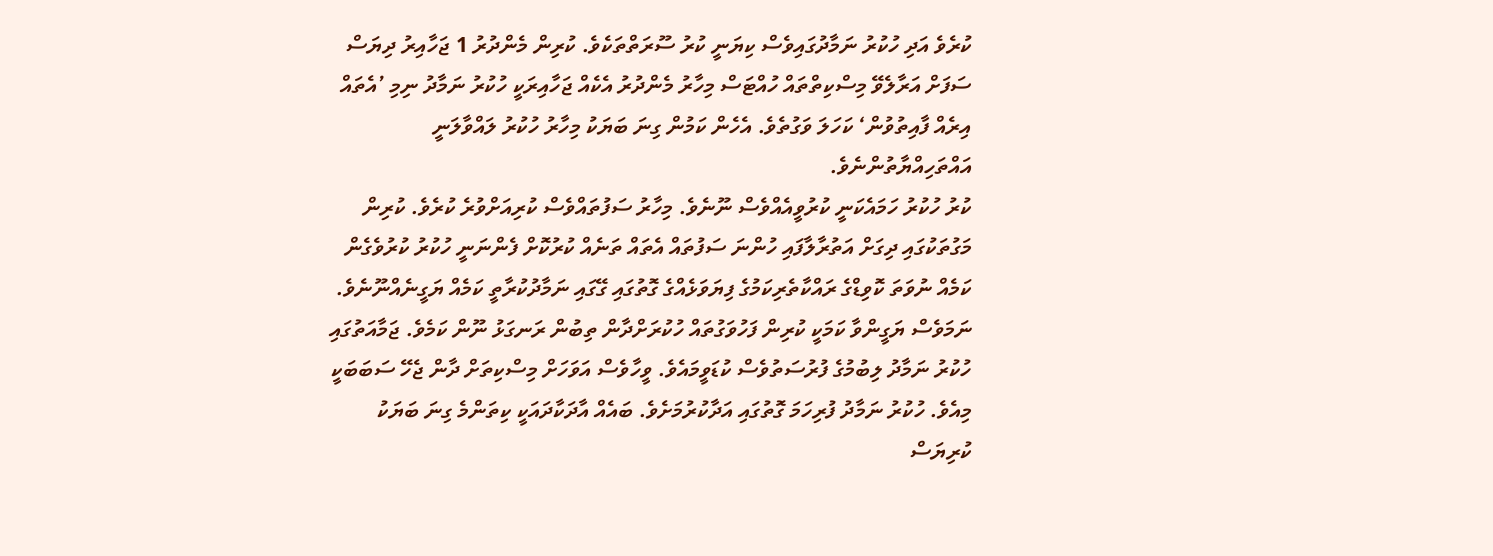ކުރެވެ އަދި ހުކުރު ނަމާދުގައިވެސް ކިޔަނީ ކުރު ސޫރަތްތަކެވެ. ކުރިން މެންދުރު 1 ޖަހާއިރު ދިޔަސް ސަފަށް އަރާލެވޭ މިސްކިތްތައް ހުއްޓަސް މިހާރު މެންދުރު އެކެއް ޖަހާއިރަކީ ހުކުރު ނަމާދު ނިމި ’އެތައް އިރެއް ފާއިތުވުން‘ ކަހަލަ ވަގުތެވެ. އެހެން ކަމުން ގިނަ ބަޔަކު މިހާރު ހުކުރު ލައްވާލަނީ އައްތަހިއްޔާތުންނެވެ.
ކުރު ހުކުރު ހަމައެކަނީ ކުރުވީއެއްވެސް ނޫނެވެ. މިހާރު ސަފުތައްވެސް ކުރިއަށްވުރެ ކުރެވެ. ކުރިން މަގުތަކުގައި ދިގަށް އަތުރާލާފައި ހުންނަ ސަފުތައް އެތައް ތަނެއް ކުރުކޮށް ފެންނަނީ ހުކުރު ކުރުވެގެން ކަމެއް ނުވަތަ ކޮވިޑްގެ ރައްކާތެރިކަމުގެ ފިޔަވަޅެއްގެ ގޮތުގައި ގޭގައި ނަމާދުކުރާތީ ކަމެއް ޔަގީނެއްނޫނެވެ. ނަމަވެސް ޔަގީންވާ ކަމަކީ ކުރިން ފަހުވަގުތައް ހުކުރަށްދާން ތިބުން ރަނގަޅު ނޫން ކަމެވެ. ޖަމާއަތުގައި ހުކުރު ނަމާދު ލިބުމުގެ ފުރުސަތުވެސް ކުޑަވީމައެވެ. ވީހާވެސް އަވަހަށް މިސްކިތަށް ދާން ޖެހޭ ސަބަބަކީ މިއެވެ. ހުކުރު ނަމާދު ފުރިހަމަ ގޮތުގައި އަދާކުރުމަށެވެ. ބައެއް އާދަކާދައަކީ ކިތަންމެ ގިނަ ބަޔަކު ކުރިޔަސް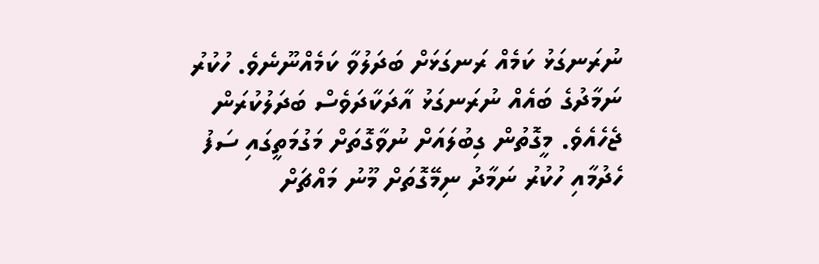ނުރަނގަޅު ކަމެއް ރަނގަޅަށް ބަދަލުވާ ކަމެއްނޫނެވެ. ހުކުރު ނަމާދުގެ ބައެއް ނުރަނގަޅު އާދަކާދަވެސް ބަދަލުކުރަން ޖެހެއެވެ. މީގޮތުން ގިބުލައަށް ނުވާގޮތަށް މަގުމަތީގައި ސަފު ހެދުމާއި ހުކުރު ނަމާދު ނިމޭގޮތަށް މޫނު މައްޗަށް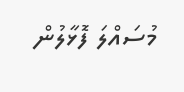މުސައްލަ ފޮޅާލުން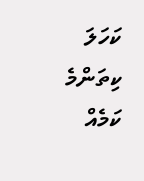ކަހަލަ ކިތަންމެ ކަމެއް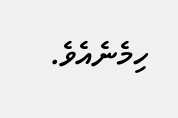ހިމެނެއެވެ.